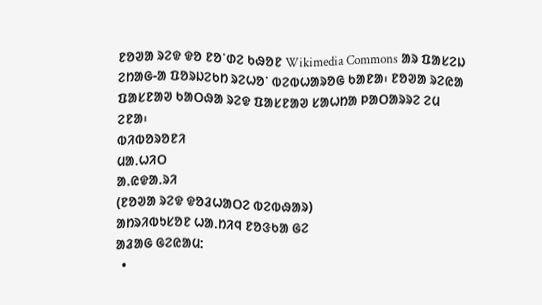ᱱᱚᱣᱟ ᱨᱮᱫ ᱫᱚ ᱱᱚᱸᱰᱮ ᱠᱷᱚᱱ Wikimedia Commons ᱟᱨ ᱯᱟᱥᱮᱡ ᱮᱴᱟᱜ-ᱟ ᱯᱚᱨᱡᱮᱠᱴ ᱨᱮᱦᱚᱸ ᱵᱮᱵᱦᱟᱨᱚᱜ ᱠᱟᱱᱟ᱾ ᱱᱚᱣᱟ ᱨᱮᱭᱟ ᱯᱟᱥᱱᱟᱣ ᱠᱟᱛᱷᱟ ᱨᱮᱫ ᱯᱟᱥᱱᱟᱣ ᱥᱟᱦᱴᱟ ᱞᱟᱛᱟᱨᱨᱮ ᱮᱢ ᱮᱱᱟ᱾
ᱵᱤᱵᱚᱨᱚᱱᱤ
ᱢᱟᱹᱦᱤᱛ
ᱟᱹᱭᱫᱟᱹᱨᱤ
(ᱱᱚᱣᱟ ᱨᱮᱫ ᱫᱚᱲᱦᱟᱛᱮ ᱵᱮᱵᱷᱟᱨ)
ᱟᱴᱨᱤᱵᱩᱥᱚᱱ ᱦᱟᱹᱴᱤᱧ ᱱᱚᱝᱠᱟ ᱜᱮ
ᱟᱲᱟᱜ ᱜᱮᱭᱟᱢ:
  •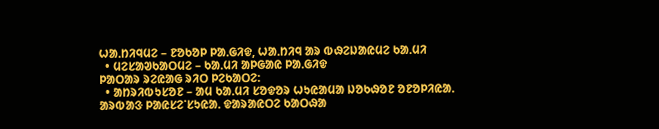ᱦᱟᱹᱴᱤᱧᱢᱮ – ᱱᱚᱠᱚᱞ ᱞᱟᱹᱜᱤᱫ, ᱦᱟᱹᱴᱤᱧ ᱟᱨ ᱵᱷᱮᱡᱟᱭᱢᱮ ᱠᱟᱹᱢᱤ
  • ᱢᱮᱥᱟᱣᱠᱟᱛᱢᱮ – ᱠᱟᱹᱢᱤ ᱟᱞᱜᱟᱭ ᱞᱟᱹᱜᱤᱫ
ᱞᱟᱛᱟᱨ ᱨᱮᱭᱟᱜ ᱨᱤᱛ ᱞᱮᱠᱟᱛᱮ:
  • ᱟᱴᱨᱤᱵᱩᱥᱚᱱ – ᱟᱢ ᱠᱟᱹᱢᱤ ᱥᱚᱫᱚᱨ ᱦᱩᱭᱟᱢᱟ ᱡᱚᱠᱷᱚᱱ ᱚᱱᱚᱞᱤᱭᱟᱹ ᱟᱨᱵᱟᱝ ᱞᱟᱭᱥᱮᱸᱥᱩᱭᱟᱹ ᱫᱟᱨᱟᱭᱛᱮ ᱠᱟᱛᱷᱟ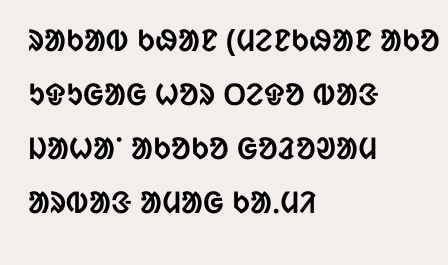ᱨᱟᱠᱟᱵ ᱠᱷᱟᱱ (ᱢᱮᱱᱠᱷᱟᱱ ᱟᱠᱚ ᱩᱫᱩᱜᱟᱜ ᱦᱚᱨ ᱛᱮᱫᱚ ᱵᱟᱝ ᱡᱟᱦᱟᱸ ᱟᱠᱚᱠᱚ ᱜᱚᱲᱚᱣᱟᱢ ᱟᱨᱵᱟᱝ ᱟᱢᱟᱜ ᱠᱟᱹᱢᱤ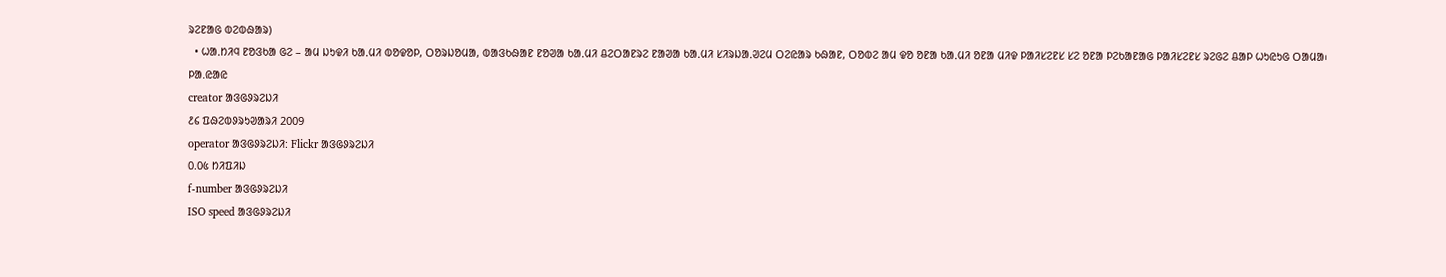ᱨᱮᱱᱟᱜ ᱵᱮᱵᱷᱟᱨ)
  • ᱦᱟᱹᱴᱤᱧ ᱱᱚᱝᱠᱟ ᱜᱮ – ᱟᱢ ᱡᱩᱫᱤ ᱠᱟᱹᱢᱤ ᱵᱚᱫᱚᱞ, ᱛᱚᱨᱡᱚᱢᱟ, ᱵᱟᱝᱠᱷᱟᱱ ᱱᱚᱣᱟ ᱠᱟᱹᱢᱤ ᱪᱮᱛᱟᱱᱨᱮ ᱱᱟᱣᱟ ᱠᱟᱹᱢᱤ ᱥᱤᱨᱡᱟᱹᱣᱮᱢ ᱛᱮᱭᱟᱨ ᱠᱷᱟᱱ, ᱛᱚᱵᱮ ᱟᱢ ᱫᱚ ᱚᱱᱟ ᱠᱟᱹᱢᱤ ᱚᱱᱟ ᱢᱤᱫ ᱞᱟᱤᱥᱮᱱᱥ ᱥᱮ ᱚᱱᱟ ᱞᱮᱠᱟᱱᱟᱜ ᱞᱟᱤᱥᱮᱱᱥ ᱨᱮᱜᱮ ᱪᱟᱞ ᱦᱩᱭᱩᱜ ᱛᱟᱢᱟ᱾
ᱞᱟ.ᱭᱟᱭ
creator ᱟᱝᱜᱽᱨᱮᱡᱤ
᱒᱔ ᱯᱷᱮᱵᱽᱨᱩᱣᱟᱨᱤ 2009
operator ᱟᱝᱜᱽᱨᱮᱡᱤ: Flickr ᱟᱝᱜᱽᱨᱮᱡᱤ
᱐.᱐᱕ ᱴᱤᱯᱤᱡ
f-number ᱟᱝᱜᱽᱨᱮᱡᱤ
ISO speed ᱟᱝᱜᱽᱨᱮᱡᱤ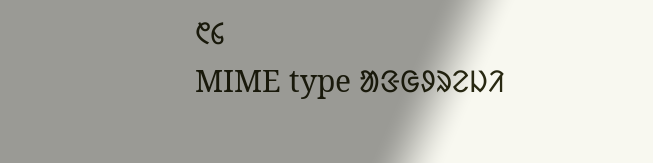᱖᱔
MIME type ᱟᱝᱜᱽᱨᱮᱡᱤ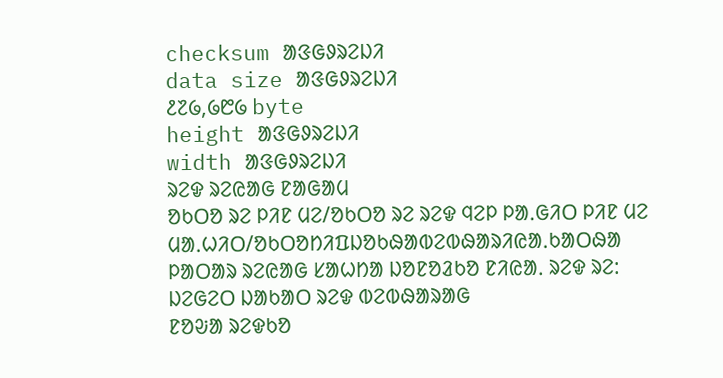checksum ᱟᱝᱜᱽᱨᱮᱡᱤ
data size ᱟᱝᱜᱽᱨᱮᱡᱤ
᱒᱗᱙,᱙᱘᱙ byte
height ᱟᱝᱜᱽᱨᱮᱡᱤ
width ᱟᱝᱜᱽᱨᱮᱡᱤ
ᱨᱮᱫ ᱨᱮᱭᱟᱜ ᱱᱟᱜᱟᱢ
ᱚᱠᱛᱚ ᱨᱮ ᱞᱤᱱ ᱢᱮ/ᱚᱠᱛᱚ ᱨᱮ ᱨᱮᱫ ᱧᱮᱞ ᱞᱟᱹᱜᱤᱛ ᱞᱤᱱ ᱢᱮ
ᱢᱟᱹᱦᱤᱛ/ᱚᱠᱛᱚᱴᱤᱯᱡᱚᱠᱷᱟᱵᱮᱵᱷᱟᱨᱤᱭᱟᱹᱠᱟᱛᱷᱟ
ᱞᱟᱛᱟᱨ ᱨᱮᱭᱟᱜ ᱥᱟᱦᱴᱟ ᱡᱚᱱᱚᱲᱠᱚ ᱱᱤᱭᱟᱹ ᱨᱮᱫ ᱨᱮ:
ᱡᱮᱜᱮᱛ ᱡᱟᱠᱟᱛ ᱨᱮᱫ ᱵᱮᱵᱷᱟᱨᱟᱜ
ᱱᱚᱶᱟ ᱨᱮᱫᱠᱚ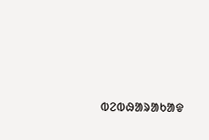ᱵᱮᱵᱷᱟᱨᱟᱠᱟᱫ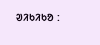ᱣᱤᱠᱤᱠᱚ :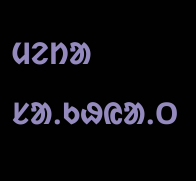ᱢᱮᱴᱟ ᱥᱟᱹᱠᱷᱭᱟᱹᱛ